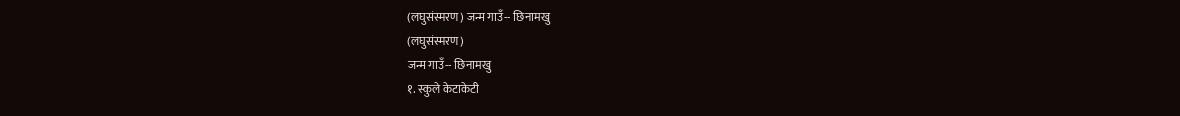(लघुसंस्मरण) जन्म गाउँ-- छिनामखु
(लघुसंस्मरण)
जन्म गाउँ-- छिनामखु
१. स्कुले केटाकेटी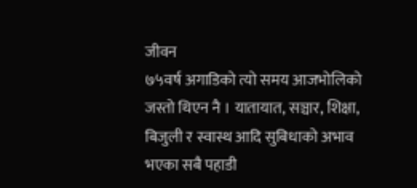जीवन
७५वर्ष अगाडिको त्यो समय आजभोलिको जस्तो थिएन नै । यातायात, सञ्चार, शिक्षा, बिजुली र स्वास्थ आदि सुबिधाको अभाव भएका सबै पहाडी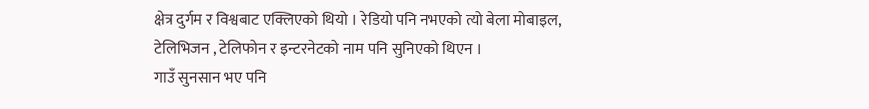क्षेत्र दुर्गम र विश्वबाट एक्लिएको थियो । रेडियो पनि नभएको त्यो बेला मोबाइल, टेलिभिजन , टेलिफोन र इन्टरनेटको नाम पनि सुनिएको थिएन ।
गाउँ सुनसान भए पनि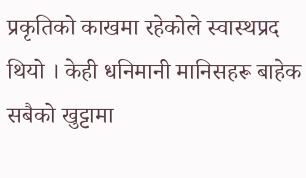प्रकृतिको काखमा रहेकोले स्वास्थप्रद थियो । केही धनिमानी मानिसहरू बाहेक सबैको खुट्टामा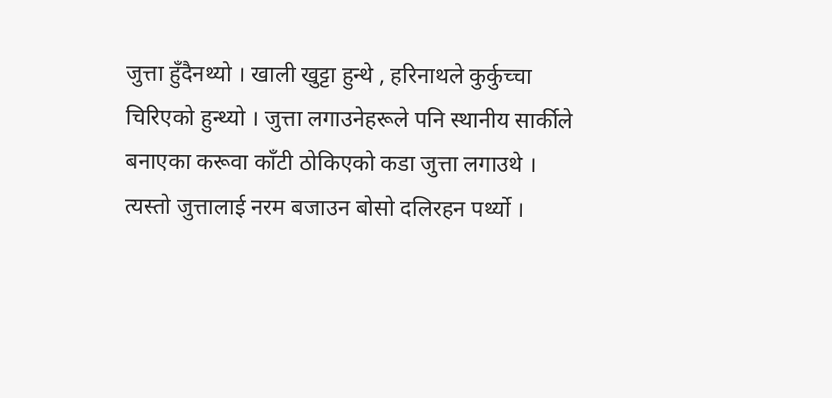जुत्ता हुँदैनथ्यो । खाली खुट्टा हुन्थे , हरिनाथले कुर्कुच्चा चिरिएको हुन्थ्यो । जुत्ता लगाउनेहरूले पनि स्थानीय सार्कीले बनाएका करूवा काँटी ठोकिएको कडा जुत्ता लगाउथे । त्यस्तो जुत्तालाई नरम बजाउन बोसो दलिरहन पर्थ्यो ।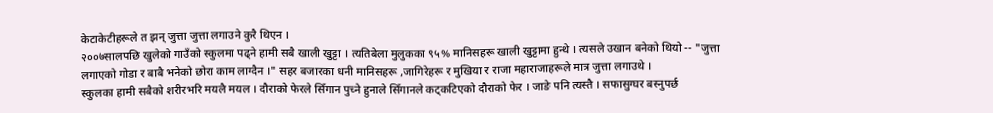केटाकेटीहरूले त झन् जुत्ता जुत्ता लगाउने कुरै थिएन ।
२००७सालपछि खुलेको गाउँको स्कुलमा पढ्ने हामी सबै खाली खुट्टा । त्यतिबेला मुलुकका ९५% मानिसहरू खाली खुट्टामा हुन्थे । त्यसले उखान बनेको थियो -- "जुत्ता लगाएको गोडा र बाबै भनेको छोरा काम लाग्दैन ।" सहर बजारका धनी मानिसहरू ,जागिरेहरू र मुखिया र राजा महाराजाहरूले मात्र जुत्ता लगाउथे ।
स्कुलका हामी सबैको शरीरभरि मयलै मयल । दौराको फेरले सिँगान पुच्ने हुनाले सिँगानले कट्कटिएको दौराको फेर । जाङे पनि त्यस्तै । सफासुग्घर बस्नुपर्छ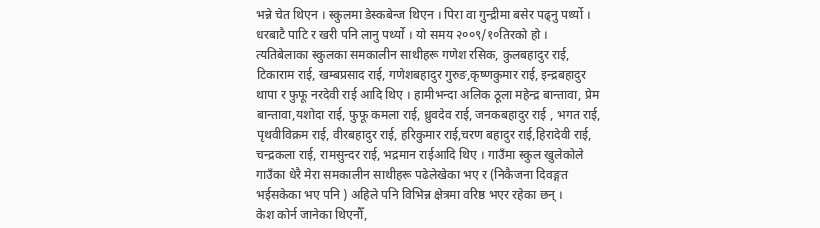भन्ने चेत थिएन । स्कुलमा डेस्कबेन्ज थिएन । पिरा वा गुन्द्रीमा बसेर पढ्नु पर्थ्यो । धरबाटै पाटि र खरी पनि लानु पर्थ्यो । यो समय २००९/१०तिरको हो ।
त्यतिबेलाका स्कुलका समकालीन साथीहरू गणेश रसिक, कुलबहादुर राई, टिकाराम राई, खम्बप्रसाद राई, गणेशबहादुर गुरुङ,कृष्णकुमार राई, इन्द्रबहादुर थापा र फुफू नरदेवी राई आदि थिए । हामीभन्दा अलिक ठूला महेन्द्र बान्तावा, प्रेम बान्तावा,यशोदा राई, फुफू कमला राई, ध्रुवदेव राई, जनकबहादुर राई , भगत राई, पृथवीविक्रम राई, वीरबहादुर राई, हरिकुमार राई,चरण बहादुर राई,हिरादेवी राई, चन्द्रकला राई, रामसुन्दर राई, भद्रमान राईआदि थिए । गाउँमा स्कुल खुलेकोले गाउँका धेरै मेरा समकालीन साथीहरू पढेलेखेका भए र (निकैजना दिवङ्गत भईसकेका भए पनि ) अहिले पनि विभिन्न क्षेत्रमा वरिष्ठ भएर रहेका छन् ।
केश कोर्न जानेका थिएनौँ,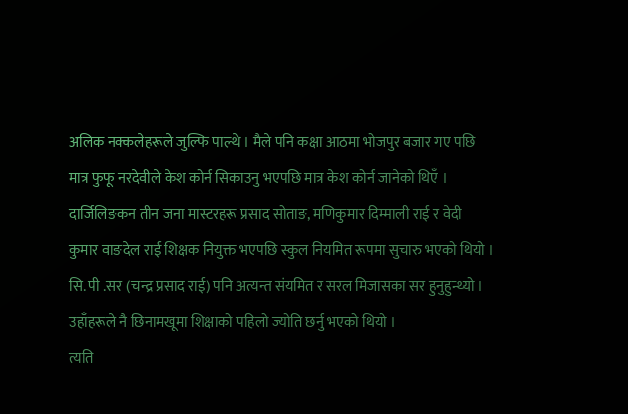अलिक नक्कलेहरूले जुल्फि पाल्थे । मैले पनि कक्षा आठमा भोजपुर बजार गए पछि मात्र फुफू नरदेवीले केश कोर्न सिकाउनु भएपछि मात्र केश कोर्न जानेको थिएँ । दार्जिलिङकन तीन जना मास्टरहरू प्रसाद सोताङ, मणिकुमार दिम्माली राई र वेदी कुमार वाङदेल राई शिक्षक नियुक्त भएपछि स्कुल नियमित रूपमा सुचारु भएको थियो । सि. पी .सर (चन्द्र प्रसाद राई) पनि अत्यन्त संयमित र सरल मिजासका सर हुनुहुन्थ्यो । उहाँहरूले नै छिनामखूमा शिक्षाको पहिलो ज्योति छर्नु भएको थियो ।
त्यति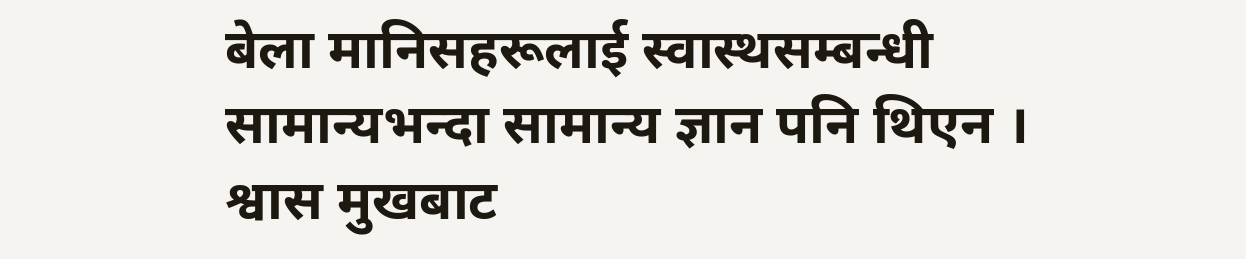बेला मानिसहरूलाई स्वास्थसम्बन्धी सामान्यभन्दा सामान्य ज्ञान पनि थिएन । श्वास मुखबाट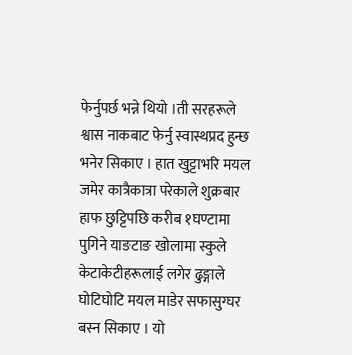फेर्नुपर्छ भन्ने थियो ।ती सरहरूले श्वास नाकबाट फेर्नु स्वास्थप्रद हुन्छ भनेर सिकाए । हात खुट्टाभरि मयल जमेर कात्रैकात्रा परेकाले शुक्रबार हाफ छुट्टिपछि करीब १घण्टामा पुगिने याङटाङ खोलामा स्कुले केटाकेटीहरूलाई लगेर ढुङ्गाले घोटिघोटि मयल माडेर सफासुग्घर बस्न सिकाए । यो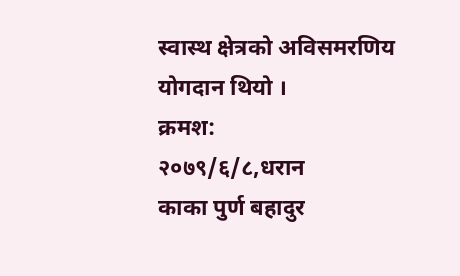स्वास्थ क्षेत्रको अविसमरणिय योगदान थियो ।
क्रमश:
२०७९/६/८,धरान
काका पुर्ण बहादुर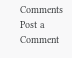Comments
Post a Comment